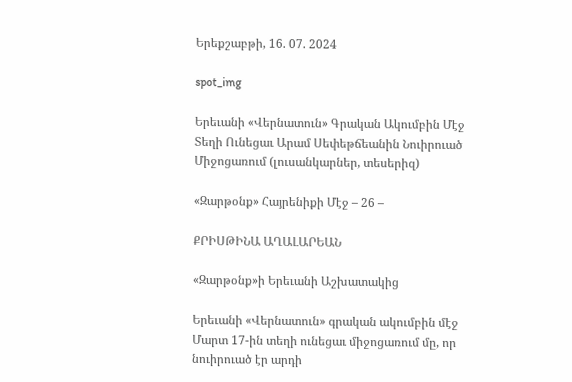Երեքշաբթի, 16. 07. 2024

spot_img

Երեւանի «Վերնատուն» Գրական Ակումբին Մէջ Տեղի Ունեցաւ Արամ Սեփեթճեանին Նուիրուած Միջոցառում (լուսանկարներ, տեսերիզ)

«Զարթօնք» Հայրենիքի Մէջ – 26 –

ՔՐԻՍԹԻՆԱ ԱՂԱԼԱՐԵԱՆ

«Զարթօնք»ի Երեւանի Աշխատակից

Երեւանի «Վերնատուն» գրական ակումբին մէջ Մարտ 17-ին տեղի ունեցաւ միջոցառում մը, որ նուիրուած էր արդի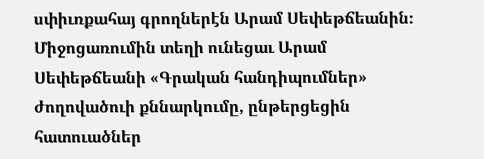սփիւռքահայ գրողներէն Արամ Սեփեթճեանին։ Միջոցառումին տեղի ունեցաւ Արամ Սեփեթճեանի «Գրական հանդիպումներ» ժողովածուի քննարկումը, ընթերցեցին հատուածներ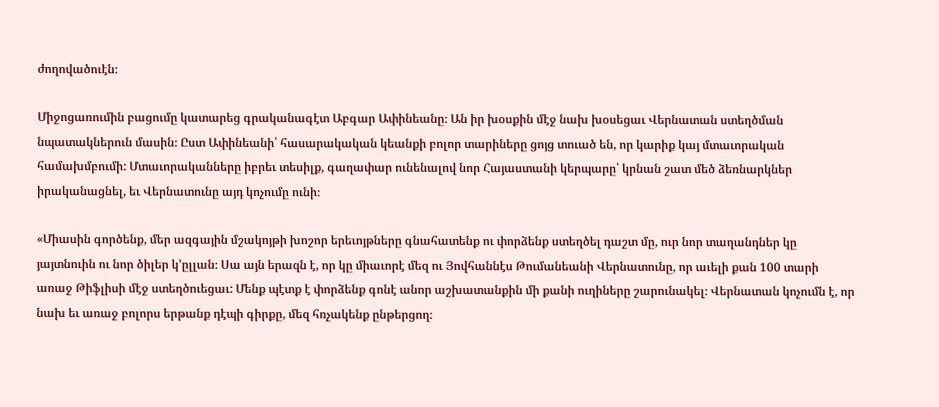ժողովածուէն։

Միջոցառումին բացումը կատարեց գրականագէտ Աբգար Ափինեանը։ Ան իր խօսքին մէջ նախ խօսեցաւ Վերնատան ստեղծման նպատակներուն մասին։ Ըստ Ափինեանի՝ հասարակական կեանքի բոլոր տարիները ցոյց տուած են, որ կարիք կայ մտաւորական համախմբումի: Մտաւորականները իբրեւ տեսիլք, գաղափար ունենալով նոր Հայաստանի կերպարը՝ կրնան շատ մեծ ձեռնարկներ իրականացնել, եւ Վերնատունը այդ կոչումը ունի։

«Միասին գործենք, մեր ազգային մշակոյթի խոշոր երեւոյթները գնահատենք ու փորձենք ստեղծել դաշտ մը, ուր նոր տաղանդներ կը յայտնուին ու նոր ծիլեր կ’ըլլան։ Սա այն երազն է, որ կը միաւորէ մեզ ու Յովհաննէս Թումանեանի Վերնատունը, որ աւելի քան 100 տարի առաջ Թիֆլիսի մէջ ստեղծուեցաւ: Մենք պէտք է փորձենք գոնէ անոր աշխատանքին մի քանի ուղիները շարունակել։ Վերնատան կոչումն է, որ նախ եւ առաջ բոլորս երթանք դէպի գիրքը, մեզ հռչակենք ընթերցող։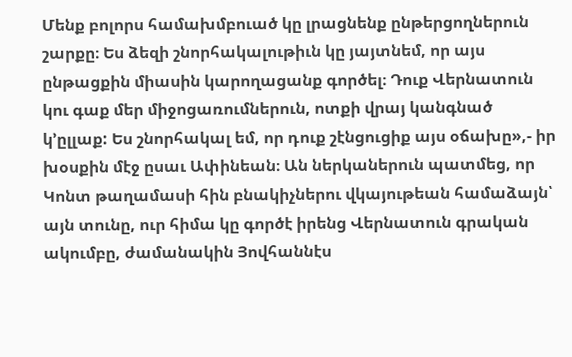Մենք բոլորս համախմբուած կը լրացնենք ընթերցողներուն շարքը։ Ես ձեզի շնորհակալութիւն կը յայտնեմ, որ այս ընթացքին միասին կարողացանք գործել։ Դուք Վերնատուն կու գաք մեր միջոցառումներուն, ոտքի վրայ կանգնած կ’ըլլաք: Ես շնորհակալ եմ, որ դուք շէնցուցիք այս օճախը»,- իր խօսքին մէջ ըսաւ Ափինեան։ Ան ներկաներուն պատմեց, որ Կոնտ թաղամասի հին բնակիչներու վկայութեան համաձայն՝ այն տունը, ուր հիմա կը գործէ իրենց Վերնատուն գրական ակումբը, ժամանակին Յովհաննէս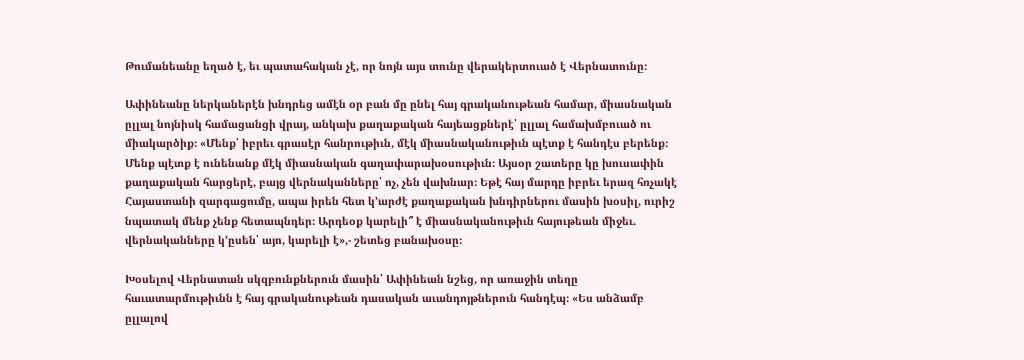Թումանեանը եղած է, եւ պատահական չէ, որ նոյն այս տունը վերակերտուած է Վերնատունը։

Ափինեանը ներկաներէն խնդրեց ամէն օր բան մը ընել հայ գրականութեան համար, միասնական ըլլալ նոյնիսկ համացանցի վրայ, անկախ քաղաքական հայեացքներէ՝ ըլլալ համախմբուած ու միակարծիք։ «Մենք՝ իբրեւ գրասէր հանրութիւն, մէկ միասնականութիւն պէտք է հանդէս բերենք։ Մենք պէտք է ունենանք մէկ միասնական գաղափարախօսութիւն։ Այսօր շատերը կը խուսափին քաղաքական հարցերէ, բայց վերնականները՝ ոչ, չեն վախնար։ Եթէ հայ մարդը իբրեւ երազ հռչակէ Հայաստանի զարգացումը, ապա իրեն հետ կ’արժէ քաղաքական խնդիրներու մասին խօսիլ, ուրիշ նպատակ մենք չենք հետապնդեր։ Արդեօք կարելի՞ է միասնականութիւն հայութեան միջեւ. վերնականները կ’ըսեն՝ այո, կարելի է»,- շետեց բանախօսը։

Խօսելով Վերնատան սկզբունքներուն մասին՝ Ափինեան նշեց, որ առաջին տեղը հաւատարմութիւնն է հայ գրականութեան դասական աւանդոյթներուն հանդէպ։ «Ես անձամբ ըլլալով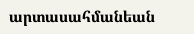արտասահմանեան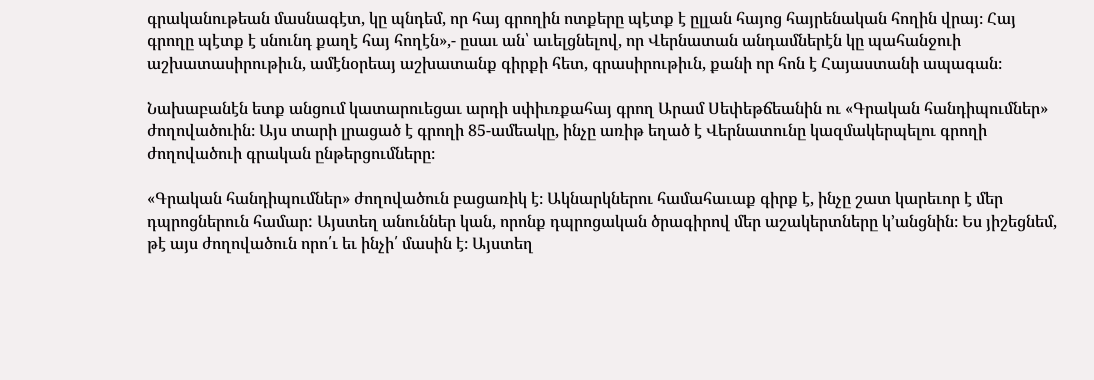գրականութեան մասնագէտ, կը պնդեմ, որ հայ գրողին ոտքերը պէտք է ըլլան հայոց հայրենական հողին վրայ։ Հայ գրողը պէտք է սնունդ քաղէ հայ հողէն»,- ըսաւ ան՝ աւելցնելով, որ Վերնատան անդամներէն կը պահանջուի աշխատասիրութիւն, ամէնօրեայ աշխատանք գիրքի հետ, գրասիրութիւն, քանի որ հոն է Հայաստանի ապագան։

Նախաբանէն ետք անցում կատարուեցաւ արդի սփիւռքահայ գրող Արամ Սեփեթճեանին ու «Գրական հանդիպումներ» ժողովածուին։ Այս տարի լրացած է գրողի 85-ամեակը, ինչը առիթ եղած է Վերնատունը կազմակերպելու գրողի ժողովածուի գրական ընթերցումները։

«Գրական հանդիպումներ» ժողովածուն բացառիկ է։ Ակնարկներու համահաւաք գիրք է, ինչը շատ կարեւոր է մեր դպրոցներուն համար: Այստեղ անուններ կան, որոնք դպրոցական ծրագիրով մեր աշակերտները կ’անցնին։ Ես յիշեցնեմ, թէ այս ժողովածուն որո՛ւ եւ ինչի՛ մասին է։ Այստեղ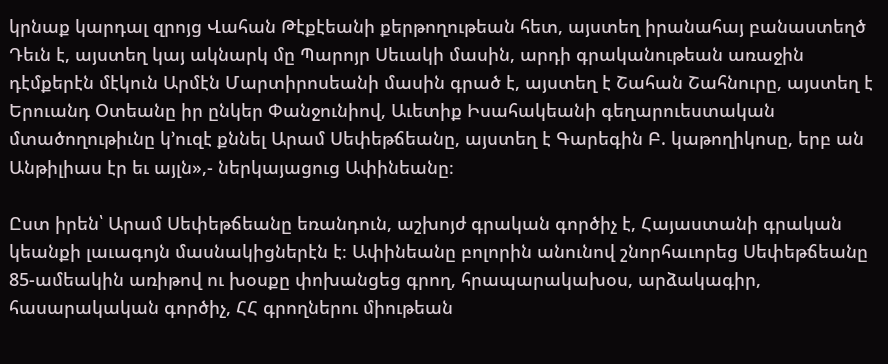կրնաք կարդալ զրոյց Վահան Թէքէեանի քերթողութեան հետ, այստեղ իրանահայ բանաստեղծ Դեւն է, այստեղ կայ ակնարկ մը Պարոյր Սեւակի մասին, արդի գրականութեան առաջին դէմքերէն մէկուն Արմէն Մարտիրոսեանի մասին գրած է, այստեղ է Շահան Շահնուրը, այստեղ է Երուանդ Օտեանը իր ընկեր Փանջունիով, Աւետիք Իսահակեանի գեղարուեստական մտածողութիւնը կ’ուզէ քննել Արամ Սեփեթճեանը, այստեղ է Գարեգին Բ. կաթողիկոսը, երբ ան Անթիլիաս էր եւ այլն»,- ներկայացուց Ափինեանը։

Ըստ իրեն՝ Արամ Սեփեթճեանը եռանդուն, աշխոյժ գրական գործիչ է, Հայաստանի գրական կեանքի լաւագոյն մասնակիցներէն է։ Ափինեանը բոլորին անունով շնորհաւորեց Սեփեթճեանը 85-ամեակին առիթով ու խօսքը փոխանցեց գրող, հրապարակախօս, արձակագիր, հասարակական գործիչ, ՀՀ գրողներու միութեան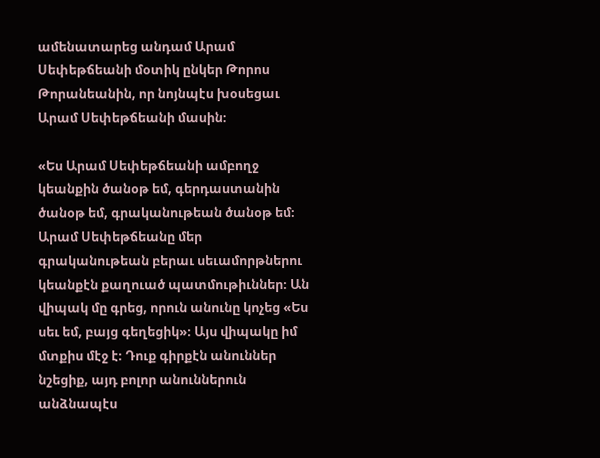ամենատարեց անդամ Արամ Սեփեթճեանի մօտիկ ընկեր Թորոս Թորանեանին, որ նոյնպէս խօսեցաւ Արամ Սեփեթճեանի մասին։

«Ես Արամ Սեփեթճեանի ամբողջ կեանքին ծանօթ եմ, գերդաստանին ծանօթ եմ, գրականութեան ծանօթ եմ։ Արամ Սեփեթճեանը մեր գրականութեան բերաւ սեւամորթներու կեանքէն քաղուած պատմութիւններ։ Ան վիպակ մը գրեց, որուն անունը կոչեց «Ես սեւ եմ, բայց գեղեցիկ»։ Այս վիպակը իմ մտքիս մէջ է։ Դուք գիրքէն անուններ նշեցիք, այդ բոլոր անուններուն անձնապէս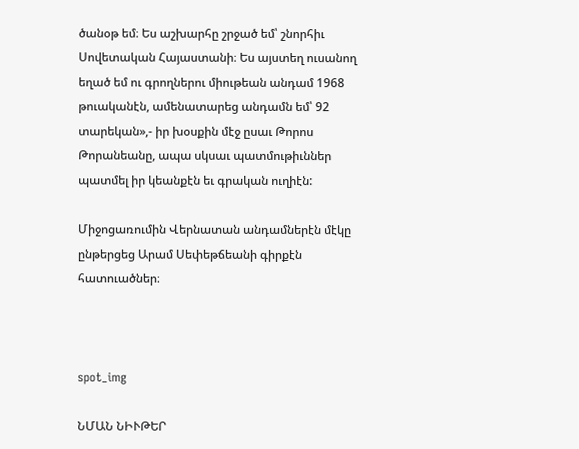ծանօթ եմ։ Ես աշխարհը շրջած եմ՝ շնորհիւ Սովետական Հայաստանի։ Ես այստեղ ուսանող եղած եմ ու գրողներու միութեան անդամ 1968 թուականէն, ամենատարեց անդամն եմ՝ 92 տարեկան»,- իր խօսքին մէջ ըսաւ Թորոս Թորանեանը, ապա սկսաւ պատմութիւններ պատմել իր կեանքէն եւ գրական ուղիէն:

Միջոցառումին Վերնատան անդամներէն մէկը ընթերցեց Արամ Սեփեթճեանի գիրքէն հատուածներ։



spot_img

ՆՄԱՆ ՆԻՒԹԵՐ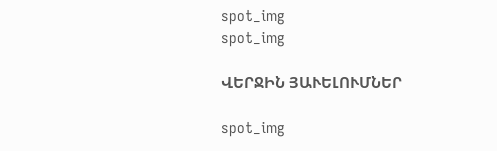spot_img
spot_img

ՎԵՐՋԻՆ ՅԱՒԵԼՈՒՄՆԵՐ

spot_img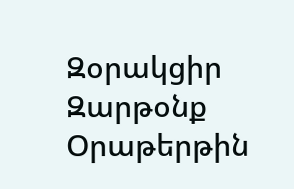Զօրակցիր Զարթօնք Օրաթերթին